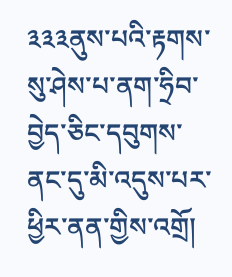༣༣༣ནུས་པའི་རྟགས་སུ་ཤེས་པ་ནག་ཧྲིབ་བྱེད་ཅིང་དབུགས་ནང་དུ་མི་འདུས་པར་ཕྱིར་ནན་གྱིས་འགྲོ།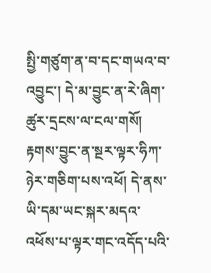སྤྱི་གཙུག་ན་བ་དང་གཡའ་བ་འབྱུང་། དེ་མ་བྱུང་ན་རེ་ཞིག་ཚུར་དྲངས་ལ་ངལ་གསོ། རྟགས་བྱུང་ན་སྔར་ལྟར་ཧིཀ་ཉེར་གཅིག་པས་འཕོ། དེ་ནས་ཡི་དམ་ཡང་སྐར་མདའ་འཕོས་པ་ལྟར་གང་འདོད་པའི་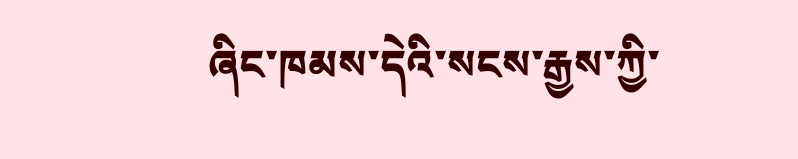ཞིང་ཁམས་དེའི་སངས་རྒྱས་ཀྱི་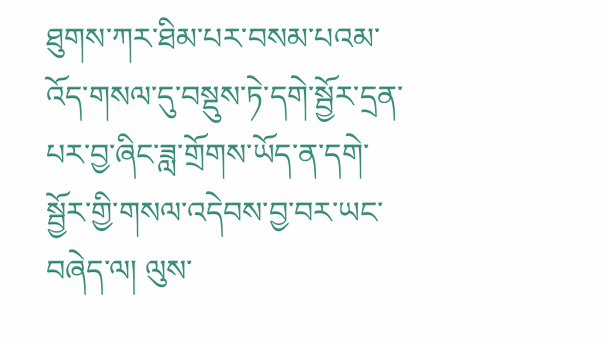ཐུགས་ཀར་ཐིམ་པར་བསམ་པའམ་འོད་གསལ་དུ་བསྡུས་ཏེ་དགེ་སྦྱོར་དྲན་པར་བྱ་ཞིང་ཟླ་གྲོགས་ཡོད་ན་དགེ་སྦྱོར་གྱི་གསལ་འདེབས་བྱ་བར་ཡང་བཞེད་ལ། ལུས་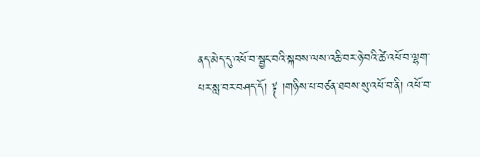ནད་མེད་དུ་འཕོ་བ་སྦྱང་བའི་སྐབས་ལས་འཆི་བར་ཉེ་བའི་ཚེ་འཕོ་བ་ལྷག་པར་སླ་བར་བཤད་དོ། ༈ །གཉིས་པ་བཙན་ཐབས་སུ་འཕོ་བ་ནི། འཕོ་བ་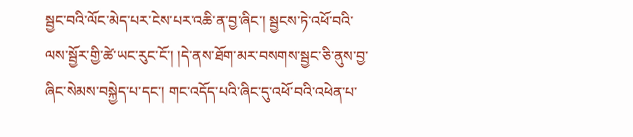སྦྱང་བའི་ལོང་མེད་པར་ངེས་པར་འཆི་ན་བྱ་ཞིང་། སྦྱངས་ཏེ་འཕོ་བའི་ལས་སྦྱོར་གྱི་ཚེ་ཡང་རུང་ངོ་། །དེ་ནས་ཐོག་མར་བསགས་སྦྱང་ཅི་ནུས་བྱ་ཞིང་སེམས་བསྐྱེད་པ་དང་། གང་འདོད་པའི་ཞིང་དུ་འཕོ་བའི་འཕེན་པ་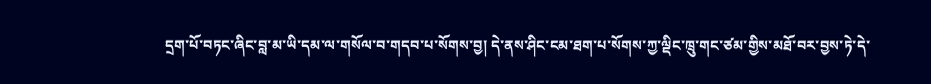དྲག་པོ་བཏང་ཞིང་བླ་མ་ཡི་དམ་ལ་གསོལ་བ་གདབ་པ་སོགས་བྱ། དེ་ནས་ཤིང་ངམ་ཐག་པ་སོགས་ཀྱ་ལྡིང་ཁྲུ་གང་ཙམ་གྱིས་མཐོ་བར་བྱས་ཏེ་དེ་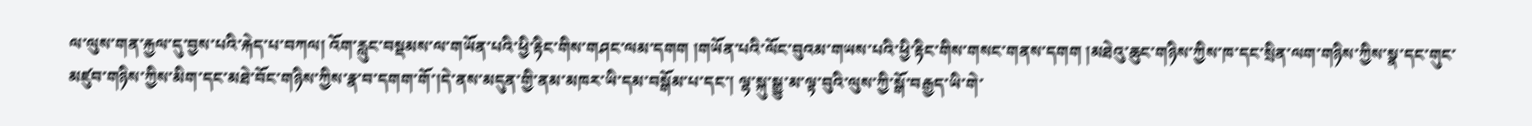ལ་ལུས་གན་རྐྱལ་དུ་བྱས་པའི་རྐེད་པ་བཀལ། འོག་རླུང་བསྡམས་ལ་གཡོན་པའི་ཕྱི་རྟིང་གིས་གཤང་ལམ་དགག །གཡོན་པའི་ལོང་བུའམ་གཡས་པའི་ཕྱི་རྟིང་གིས་གསང་གནས་དགག །མཐེའུ་ཆུང་གཉིས་ཀྱིས་ཁ་དང་སྲིན་ལག་གཉིས་ཀྱིས་སྣ་དང་གུང་མཛུབ་གཉིས་ཀྱིས་མིག་དང་མཐེ་བོང་གཉིས་ཀྱིས་རྣ་བ་དགག་གོ་།དེ་ནས་མདུན་གྱི་ནམ་མཁར་ཡི་དམ་བསྒོམ་པ་དང་། ལྷ་སྐུ་སྒྱུ་མ་ལྟ་བུའི་ལུས་ཀྱི་སྒོ་བརྒྱད་ཡི་གེ་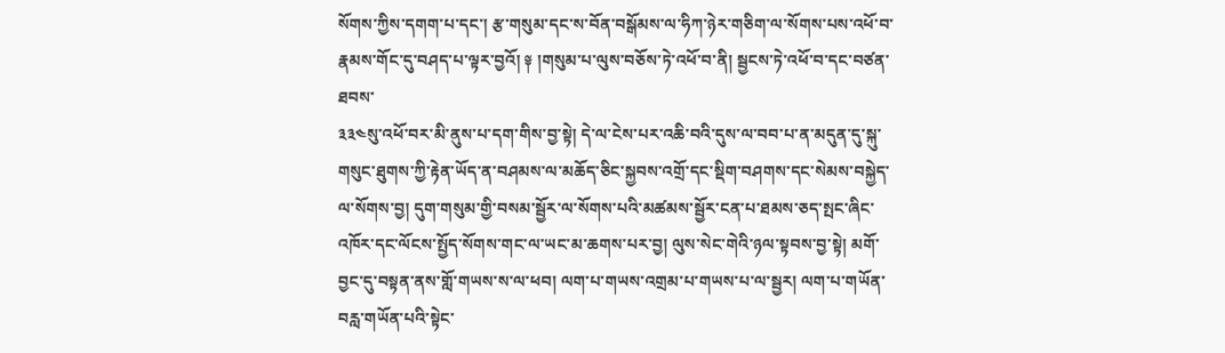སོགས་ཀྱིས་དགག་པ་དང་། རྩ་གསུམ་དང་ས་བོན་བསྒོམས་ལ་ཧིཀ་ཉེར་གཅིག་ལ་སོགས་པས་འཕོ་བ་རྣམས་གོང་དུ་བཤད་པ་ལྟར་བྱའོ། ༈ །གསུམ་པ་ལུས་བཅོས་ཏེ་འཕོ་བ་ནི། སྦྱངས་ཏེ་འཕོ་བ་དང་བཙན་ཐབས་
༣༣༤སུ་འཕོ་བར་མི་ནུས་པ་དག་གིས་བྱ་སྟེ། དེ་ལ་ངེས་པར་འཆི་བའི་དུས་ལ་བབ་པ་ན་མདུན་དུ་སྐུ་གསུང་ཐུགས་ཀྱི་རྟེན་ཡོད་ན་བཤམས་ལ་མཆོད་ཅིང་སྐྱབས་འགྲོ་དང་སྡིག་བཤགས་དང་སེམས་བསྐྱེད་ལ་སོགས་བྱ། དུག་གསུམ་གྱི་བསམ་སྦྱོར་ལ་སོགས་པའི་མཚམས་སྦྱོར་ངན་པ་ཐམས་ཅད་སྤང་ཞིང་འཁོར་དང་ལོངས་སྤྱོད་སོགས་གང་ལ་ཡང་མ་ཆགས་པར་བྱ། ལུས་སེང་གེའི་ཉལ་སྟབས་བྱ་སྟེ། མགོ་བྱང་དུ་བསྟན་ནས་གློ་གཡས་ས་ལ་ཕབ། ལག་པ་གཡས་འགྲམ་པ་གཡས་པ་ལ་སྦྱར། ལག་པ་གཡོན་བརླ་གཡོན་པའི་སྟེང་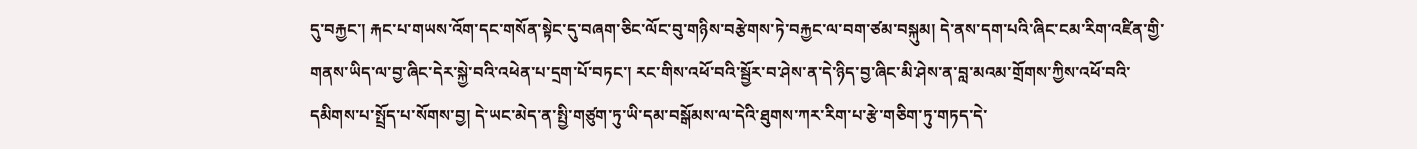དུ་བརྐྱང་། རྐང་པ་གཡས་འོག་དང་གསོན་སྟེང་དུ་བཞག་ཅིང་ལོང་བུ་གཉིས་བརྩེགས་ཏེ་བརྐྱང་ལ་བག་ཙམ་བསྐུམ། དེ་ནས་དག་པའི་ཞིང་ངམ་རིག་འཛིན་གྱི་གནས་ཡིད་ལ་བྱ་ཞིང་དེར་སྐྱེ་བའི་འཕེན་པ་དྲག་པོ་བཏང་། རང་གིས་འཕོ་བའི་སྦྱོར་བ་ཤེས་ན་དེ་ཉིད་བྱ་ཞིང་མི་ཤེས་ན་བླ་མའམ་གྲོགས་ཀྱིས་འཕོ་བའི་དམིགས་པ་སྤྲོད་པ་སོགས་བྱ། དེ་ཡང་མེད་ན་སྤྱི་གཙུག་ཏུ་ཡི་དམ་བསྒོམས་ལ་དེའི་ཐུགས་ཀར་རིག་པ་རྩེ་གཅིག་ཏུ་གཏད་དེ་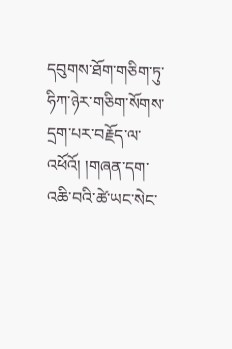དབུགས་ཐོག་གཅིག་ཏུ་ཧིཀ་ཉེར་གཅིག་སོགས་དྲག་པར་བརྗོད་ལ་འཕོའོ། །གཞན་དག་འཆི་བའི་ཚེ་ཡང་སེང་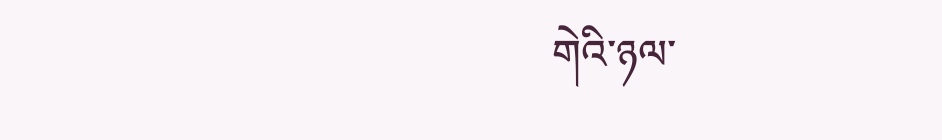གེའི་ཉལ་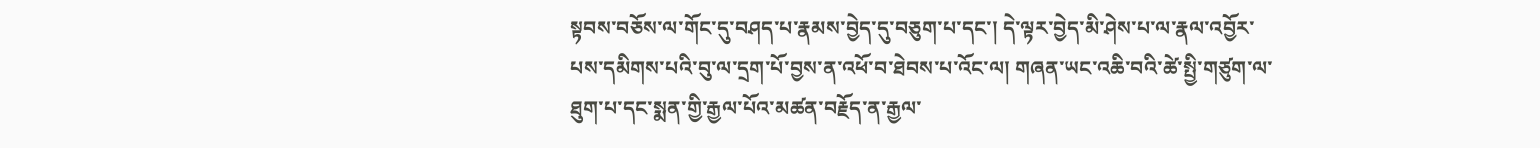སྟབས་བཅོས་ལ་གོང་དུ་བཤད་པ་རྣམས་བྱེད་དུ་བཅུག་པ་དང་། དེ་ལྟར་བྱེད་མི་ཤེས་པ་ལ་རྣལ་འབྱོར་པས་དམིགས་པའི་བུ་ལ་དྲག་པོ་བྱས་ན་འཕོ་བ་ཐེབས་པ་འོང་ལ། གཞན་ཡང་འཆི་བའི་ཚེ་སྤྱི་གཙུག་ལ་ཐུག་པ་དང་སྨན་གྱི་རྒྱལ་པོའ་མཚན་བརྗོད་ན་རྒྱལ་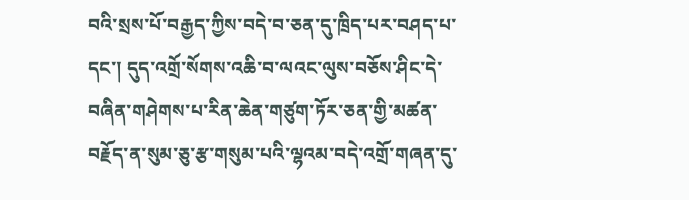བའི་སྲས་པོ་བརྒྱད་ཀྱིས་བདེ་བ་ཅན་དུ་ཁྲིད་པར་བཤད་པ་དང་། དུད་འགྲོ་སོགས་འཆི་བ་ལའང་ལུས་བཅོས་ཤིང་དེ་བཞིན་གཤེགས་པ་རིན་ཆེན་གཙུག་ཏོར་ཅན་གྱི་མཚན་བརྗོད་ན་སུམ་ཅུ་རྩ་གསུམ་པའི་ལྷའམ་བདེ་འགྲོ་གཞན་དུ་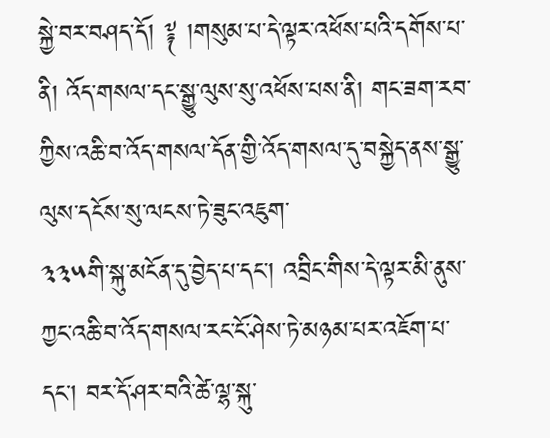སྐྱེ་བར་བཤད་དོ། ༈ །གསུམ་པ་དེ་ལྟར་འཕོས་པའི་དགོས་པ་ནི། འོད་གསལ་དང་སྒྱུ་ལུས་སུ་འཕོས་པས་ནི། གང་ཟག་རབ་ཀྱིས་འཆི་བ་འོད་གསལ་དོན་གྱི་འོད་གསལ་དུ་བསྐྱེད་ནས་སྒྱུ་ལུས་དངོས་སུ་ལངས་ཏེ་ཟུང་འཇུག་
༣༣༥གི་སྐུ་མངོན་དུ་བྱེད་པ་དང་། འབྲིང་གིས་དེ་ལྟར་མི་ནུས་ཀྱང་འཆི་བ་འོད་གསལ་རང་ངོ་ཤེས་ཏེ་མཉམ་པར་འཇོག་པ་དང་། བར་དོ་ཤར་བའི་ཚེ་ལྷ་སྐུ་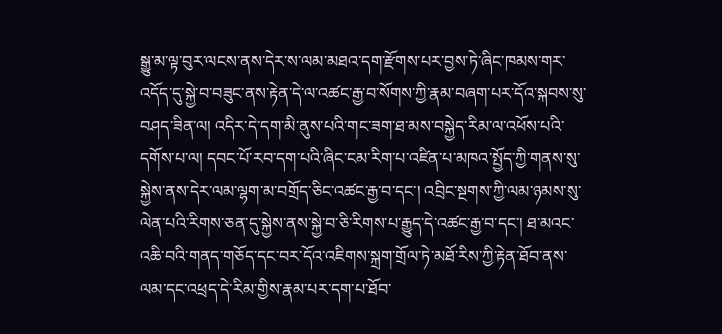སྒྱུ་མ་ལྟ་བུར་ལངས་ནས་དེར་ས་ལམ་མཐའ་དག་རྫོགས་པར་བྱས་ཏེ་ཞིང་ཁམས་གར་འདོད་དུ་སྐྱེ་བ་བཟུང་ནས་རྟེན་དེ་ལ་འཚང་རྒྱ་བ་སོགས་ཀྱི་རྣམ་བཞག་པར་དོའ་སྐབས་སུ་བཤད་ཟིན་ལ། འདིར་དེ་དག་མི་ནུས་པའི་གང་ཟག་ཐ་མས་བསྐྱེད་རིམ་ལ་འཕོས་པའི་དགོས་པ་ལ། དབང་པོ་རབ་དག་པའི་ཞིང་ངམ་རིག་པ་འཛིན་པ་མཁའ་སྤྱོད་ཀྱི་གནས་སུ་སྐྱེས་ནས་དེར་ལམ་ལྷག་མ་བགྲོད་ཅིང་འཚང་རྒྱ་བ་དང་། འབྲིང་སྔགས་ཀྱི་ལམ་ཉམས་སུ་ལེན་པའི་རིགས་ཅན་དུ་སྐྱེས་ནས་སྐྱེ་བ་ཅི་རིགས་པ་རྒྱུད་དེ་འཚང་རྒྱ་བ་དང་། ཐ་མའང་འཆི་བའི་གནད་གཅོད་དང་བར་དོའ་འཇིགས་སྐྲག་གྲོལ་ཏེ་མཐོ་རིས་ཀྱི་རྟེན་ཐོབ་ནས་ལམ་དང་འཕྲད་དེ་རིམ་གྱིས་རྣམ་པར་དག་པ་ཐོབ་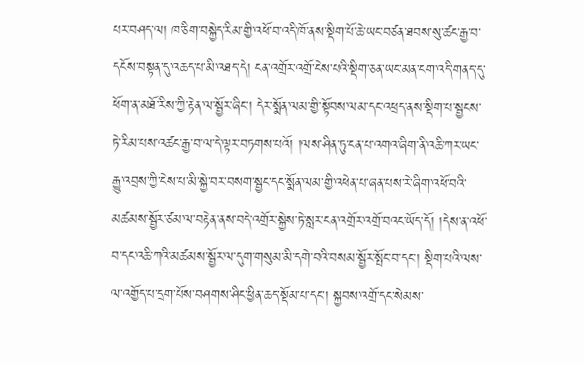པར་བཤད་ལ། ཁ་ཅིག་བསྐྱེད་རིམ་གྱི་འཕོ་བ་འདི་ཁོ་ནས་སྡིག་པོ་ཆེ་ཡང་བཙན་ཐབས་སུ་ཚང་རྒྱ་བ་དངོས་བསྟན་དུ་འཆད་པ་མི་འཐད་དེ། ངན་འགྲོར་འགྲོ་ངེས་པའི་སྡིག་ཅན་ཡང་མན་ངག་འདི་གནད་དུ་ཕོག་ན་མཐོ་རིས་ཀྱི་རྟེན་ལ་སྦྱོར་ཞིང་། དེར་སྨོན་ལམ་གྱི་སྟོབས་ལམ་དང་འཕྲད་ནས་སྡིག་པ་སྦྱངས་ཏེ་རིམ་པས་འཚང་རྒྱ་བ་ལ་དེ་ལྟར་བཏགས་པའོ། །ལས་ཤིན་ཏུ་ངན་པ་འགའ་ཞིག་ནི་འཆི་ཀར་ཡང་རྒྱུ་འབྲས་ཀྱི་ངེས་པ་མི་སྐྱེ་བར་བསག་སྦྱང་དང་སྨོན་ལམ་གྱི་འཕེན་པ་ཞན་པས་རེ་ཞིག་འཕོ་བའི་མཚམས་སྦྱོར་ཙམ་ལ་བརྟེན་ནས་བདེ་འགྲོར་སྐྱེས་ཏེ་སླར་ངན་འགྲོར་འགྲོ་བའང་ཡོད་དོ། །དེས་ན་འཕོ་བ་དང་འཆི་ཀའི་མཚམས་སྦྱོར་ལ་དུག་གསུམ་མི་དགེ་བའི་བསམ་སྦྱོར་སྤོང་བ་དང་། སྡིག་པའི་ལས་ལ་འགྱོད་པ་དྲག་པོས་བཤགས་ཤིང་ཕྱིན་ཆད་སྡོམ་པ་དང་། སྐྱབས་འགྲོ་དང་སེམས་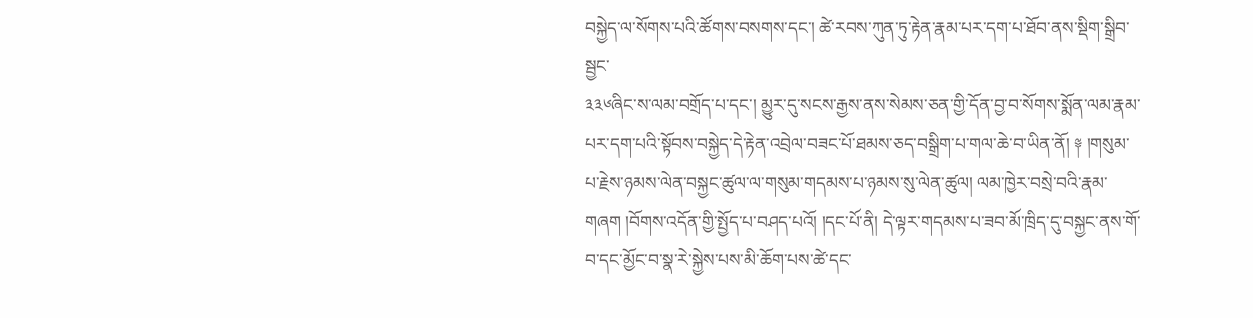བསྐྱེད་ལ་སོགས་པའི་ཚོགས་བསགས་དང་། ཚེ་རབས་ཀུན་ཏུ་རྟེན་རྣམ་པར་དག་པ་ཐོབ་ནས་སྡིག་སྒྲིབ་སྦྱང་
༣༣༦ཞིང་ས་ལམ་བགྲོད་པ་དང་། མྱུར་དུ་སངས་རྒྱས་ནས་སེམས་ཅན་གྱི་དོན་བྱ་བ་སོགས་སྨོན་ལམ་རྣམ་པར་དག་པའི་སྟོབས་བསྐྱེད་དེ་རྟེན་འབྲེལ་བཟང་པོ་ཐམས་ཅད་བསྒྲིག་པ་གལ་ཆེ་བ་ཡིན་ནོ། ༈ །གསུམ་པ་རྗེས་ཉམས་ལེན་བསྐྱང་ཚུལ་ལ་གསུམ་གདམས་པ་ཉམས་སུ་ལེན་ཚུལ། ལམ་ཁྱེར་བསྲེ་བའི་རྣམ་གཞག །བོགས་འདོན་གྱི་སྤྱོད་པ་བཤད་པའོ། །དང་པོ་ནི། དེ་ལྟར་གདམས་པ་ཟབ་མོ་ཁྲིད་དུ་བསྐྱང་ནས་གོ་བ་དང་མྱོང་བ་སྣ་རེ་སྐྱེས་པས་མི་ཆོག་པས་ཚེ་དང་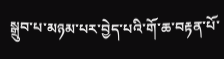སྒྲུབ་པ་མཉམ་པར་བྱེད་པའི་གོ་ཆ་བརྟན་པོ་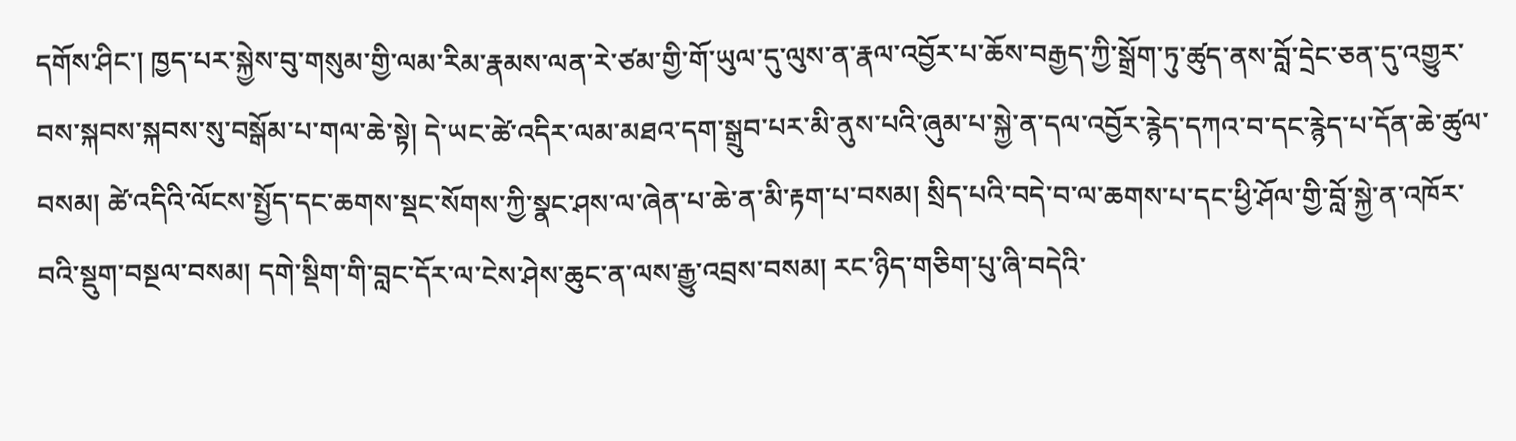དགོས་ཤིང་། ཁྱད་པར་སྐྱེས་བུ་གསུམ་གྱི་ལམ་རིམ་རྣམས་ལན་རེ་ཙམ་གྱི་གོ་ཡུལ་དུ་ལུས་ན་རྣལ་འབྱོར་པ་ཆོས་བརྒྱད་ཀྱི་སྒྲོག་ཏུ་ཚུད་ནས་བློ་དྲེང་ཅན་དུ་འགྱུར་བས་སྐབས་སྐབས་སུ་བསྒོམ་པ་གལ་ཆེ་སྟེ། དེ་ཡང་ཚེ་འདིར་ལམ་མཐའ་དག་སྒྲུབ་པར་མི་ནུས་པའི་ཞུམ་པ་སྐྱེ་ན་དལ་འབྱོར་རྙེད་དཀའ་བ་དང་རྙེད་པ་དོན་ཆེ་ཚུལ་བསམ། ཚེ་འདིའི་ལོངས་སྤྱོད་དང་ཆགས་སྡང་སོགས་ཀྱི་སྣང་ཤས་ལ་ཞེན་པ་ཆེ་ན་མི་རྟག་པ་བསམ། སྲིད་པའི་བདེ་བ་ལ་ཆགས་པ་དང་ཕྱི་ཤོལ་གྱི་བློ་སྐྱེ་ན་འཁོར་བའི་སྡུག་བསྔལ་བསམ། དགེ་སྡིག་གི་བླང་དོར་ལ་ངེས་ཤེས་ཆུང་ན་ལས་རྒྱུ་འབྲས་བསམ། རང་ཉིད་གཅིག་པུ་ཞི་བདེའི་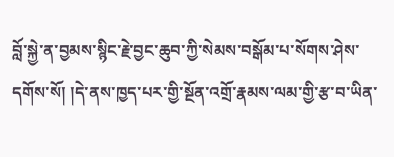བློ་སྐྱེ་ན་བྱམས་སྙིང་རྗེ་བྱང་ཆུབ་ཀྱི་སེམས་བསྒོམ་པ་སོགས་ཤེས་དགོས་སོ། །དེ་ནས་ཁྱད་པར་གྱི་སྔོན་འགྲོ་རྣམས་ལམ་གྱི་རྩ་བ་ཡིན་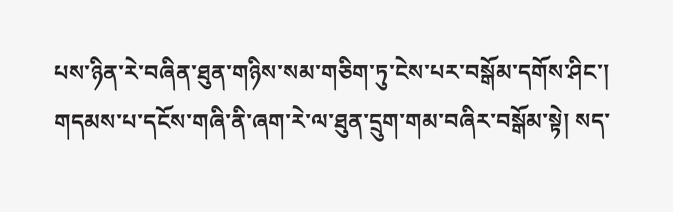པས་ཉིན་རེ་བཞིན་ཐུན་གཉིས་སམ་གཅིག་ཏུ་ངེས་པར་བསྒོམ་དགོས་ཤིང་། གདམས་པ་དངོས་གཞི་ནི་ཞག་རེ་ལ་ཐུན་དྲུག་གམ་བཞིར་བསྒོམ་སྟེ། སད་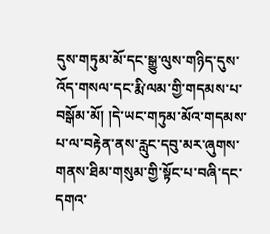དུས་གཏུམ་མོ་དང་སྒྱུ་ལུས་གཉིད་དུས་འོད་གསལ་དང་རྨི་ལམ་གྱི་གདམས་པ་བསྒོམ་མོ། །དེ་ཡང་གཏུམ་མོའ་གདམས་པ་ལ་བརྟེན་ནས་རླུང་དབུ་མར་ཞུགས་གནས་ཐིམ་གསུམ་གྱི་སྟོང་པ་བཞི་དང་དགའ་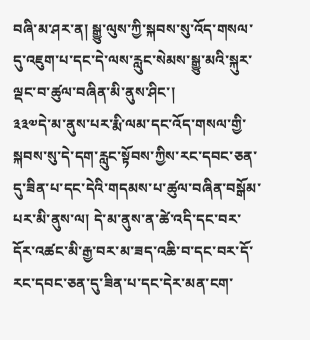བཞི་མ་ཤར་ན། སྒྱུ་ལུས་ཀྱི་སྐབས་སུ་འོད་གསལ་དུ་འཇུག་པ་དང་དེ་ལས་རླུང་སེམས་སྒྱུ་མའི་སྐུར་ལྡང་བ་ཚུལ་བཞིན་མི་ནུས་ཤིང་།
༣༣༧དེ་མ་ནུས་པར་རྨི་ལམ་དང་འོད་གསལ་གྱི་སྐབས་སུ་དེ་དག་རླུང་སྟོབས་ཀྱིས་རང་དབང་ཅན་དུ་ཟིན་པ་དང་དེའི་གདམས་པ་ཚུལ་བཞིན་བསྒོམ་པར་མི་ནུས་ལ། དེ་མ་ནུས་ན་ཚེ་འདི་དང་བར་དོར་འཚང་མི་རྒྱ་བར་མ་ཟད་འཆི་བ་དང་བར་དོ་རང་དབང་ཅན་དུ་ཟིན་པ་དང་དེར་མན་ངག་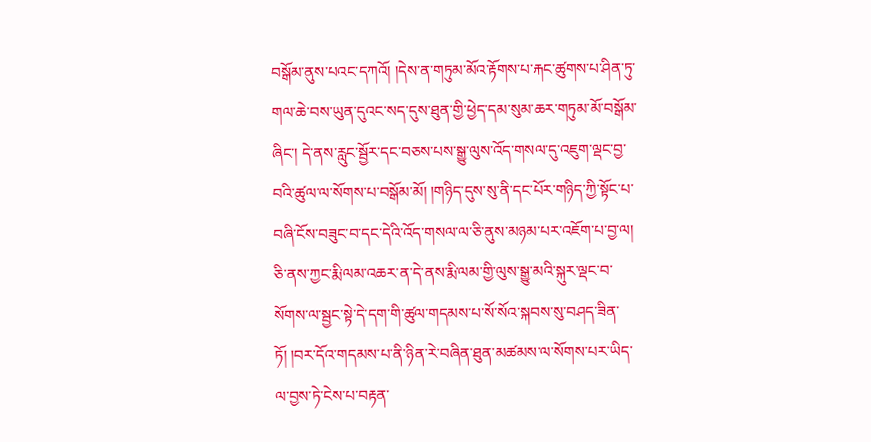བསྒོམ་ནུས་པའང་དཀའོ། །དེས་ན་གཏུམ་མོའ་རྟོགས་པ་རྐང་ཚུགས་པ་ཤིན་ཏུ་གལ་ཆེ་བས་ཡུན་དུའང་སད་དུས་ཐུན་གྱི་ཕྱེད་དམ་སུམ་ཆར་གཏུམ་མོ་བསྒོམ་ཞིང་། དེ་ནས་རླུང་སྦྱོར་དང་བཅས་པས་སྒྱུ་ལུས་འོད་གསལ་དུ་འཇུག་ལྡང་བྱ་བའི་ཚུལ་ལ་སོགས་པ་བསྒོམ་མོ། །གཉིད་དུས་སུ་ནི་དང་པོར་གཉིད་ཀྱི་སྟོང་པ་བཞི་ངོས་བཟུང་བ་དང་དེའི་འོད་གསལ་ལ་ཅི་ནུས་མཉམ་པར་འཇོག་པ་བྱ་ལ། ཅི་ནས་ཀྱང་རྨི་ལམ་འཆར་ན་དེ་ནས་རྨི་ལམ་གྱི་ལུས་སྒྱུ་མའི་སྐུར་ལྡང་བ་སོགས་ལ་སྦྱང་སྟེ་དེ་དག་གི་ཚུལ་གདམས་པ་སོ་སོའ་སྐབས་སུ་བཤད་ཟིན་ཏོ། །བར་དོའ་གདམས་པ་ནི་ཉིན་རེ་བཞིན་ཐུན་མཚམས་ལ་སོགས་པར་ཡིད་ལ་བྱས་ཏེ་ངེས་པ་བརྟན་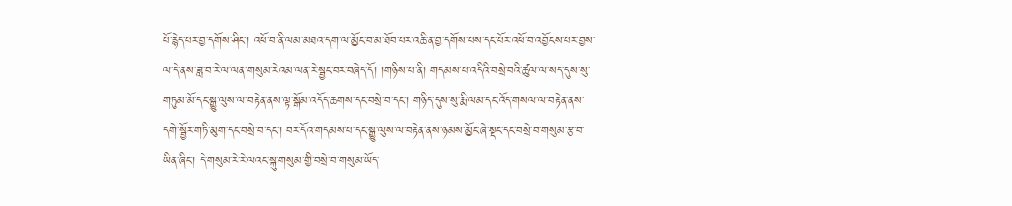པོ་རྙེད་པར་བྱ་དགོས་ཤིང་། འཕོ་བ་ནི་ལམ་མཐའ་དག་ལ་མྱོང་བ་མ་ཐོབ་པར་འཆི་ན་བྱ་དགོས་པས་དང་པོར་འཕོ་བ་འབྱོངས་པར་བྱས་ལ་དེ་ནས་ཟླ་བ་རེ་ལ་ལན་གསུམ་རེའམ་ལན་རེ་སྦྱང་བར་བཞེད་དོ། །གཉིས་པ་ནི། གདམས་པ་འདིའི་བསྲེ་བའི་ཚུལ་ལ་སད་དུས་སུ་གཏུམ་མོ་དང་སྒྱུ་ལུས་ལ་བརྟེན་ནས་ལྟ་སྒོམ་འདོད་ཆགས་དང་བསྲེ་བ་དང་། གཉིད་དུས་སུ་རྨི་ལམ་དང་འོད་གསལ་ལ་བརྟེན་ནས་དགེ་སྦྱོར་གཏི་མུག་དང་བསྲེ་བ་དང་། བར་དོའ་གདམས་པ་དང་སྒྱུ་ལུས་ལ་བརྟེན་ནས་ཉམས་མྱོང་ཞེ་སྡང་དང་བསྲེ་བ་གསུམ་རྩ་བ་ཡིན་ཞིང་། དེ་གསུམ་རེ་རེ་ལའང་སྐུ་གསུམ་གྱི་བསྲེ་བ་གསུམ་ཡོད་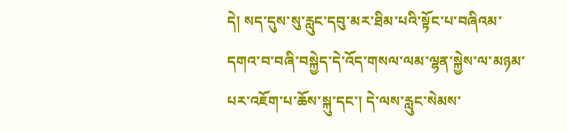དེ། སད་དུས་སུ་རླུང་དབུ་མར་ཐིམ་པའི་སྟོང་པ་བཞིའམ་དགའ་བ་བཞི་བསྐྱེད་དེ་འོད་གསལ་ལམ་ལྷན་སྐྱེས་ལ་མཉམ་པར་འཇོག་པ་ཆོས་སྐུ་དང་། དེ་ལས་རླུང་སེམས་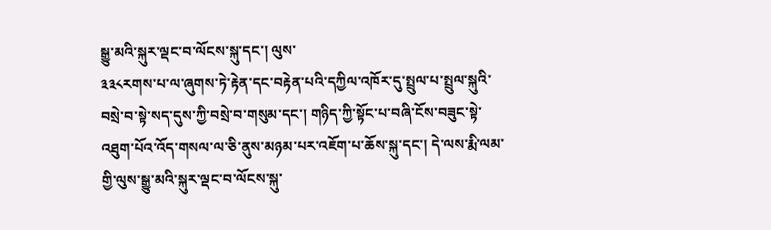སྒྱུ་མའི་སྐུར་ལྡང་བ་ལོངས་སྐུ་དང་། ལུས་
༣༣༨རགས་པ་ལ་ཞུགས་ཏེ་རྟེན་དང་བརྟེན་པའི་དཀྱིལ་འཁོར་དུ་སྤྲུལ་པ་སྤྲུལ་སྐུའི་བསྲེ་བ་སྟེ་སད་དུས་ཀྱི་བསྲེ་བ་གསུམ་དང་། གཉིད་ཀྱི་སྟོང་པ་བཞི་ངོས་བཟུང་སྟེ་འཐུག་པོའ་འོད་གསལ་ལ་ཅི་ནུས་མཉམ་པར་འཇོག་པ་ཆོས་སྐུ་དང་། དེ་ལས་རྨི་ལམ་གྱི་ལུས་སྒྱུ་མའི་སྐུར་ལྡང་བ་ལོངས་སྐུ་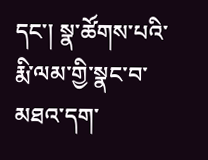དང་། སྣ་ཚོགས་པའི་རྨི་ལམ་གྱི་སྣང་བ་མཐའ་དག་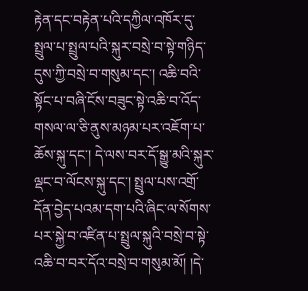རྟེན་དང་བརྟེན་པའི་དཀྱིལ་འཁོར་དུ་སྤྲུལ་པ་སྤྲུལ་པའི་སྐུར་བསྲེ་བ་སྟེ་གཉིད་དུས་ཀྱི་བསྲེ་བ་གསུམ་དང་། འཆི་བའི་སྟོང་པ་བཞི་ངོས་བཟུང་སྟེ་འཆི་བ་འོད་གསལ་ལ་ཅི་ནུས་མཉམ་པར་འཇོག་པ་ཆོས་སྐུ་དང་། དེ་ལས་བར་དོ་སྒྱུ་མའི་སྐུར་ལྡང་བ་ལོངས་སྐུ་དང་། སྤྲུལ་པས་འགྲོ་དོན་བྱེད་པའམ་དག་པའི་ཞིང་ལ་སོགས་པར་སྐྱེ་བ་འཛིན་པ་སྤྲུལ་སྐུའི་བསྲེ་བ་སྟེ་འཆི་བ་བར་དོའ་བསྲེ་བ་གསུམ་མོ། །དེ་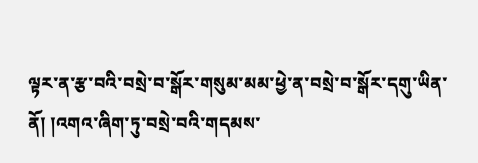ལྟར་ན་རྩ་བའི་བསྲེ་བ་སྒོར་གསུམ་མམ་ཕྱེ་ན་བསྲེ་བ་སྒོར་དགུ་ཡིན་ནོ། །འགའ་ཞིག་ཏུ་བསྲེ་བའི་གདམས་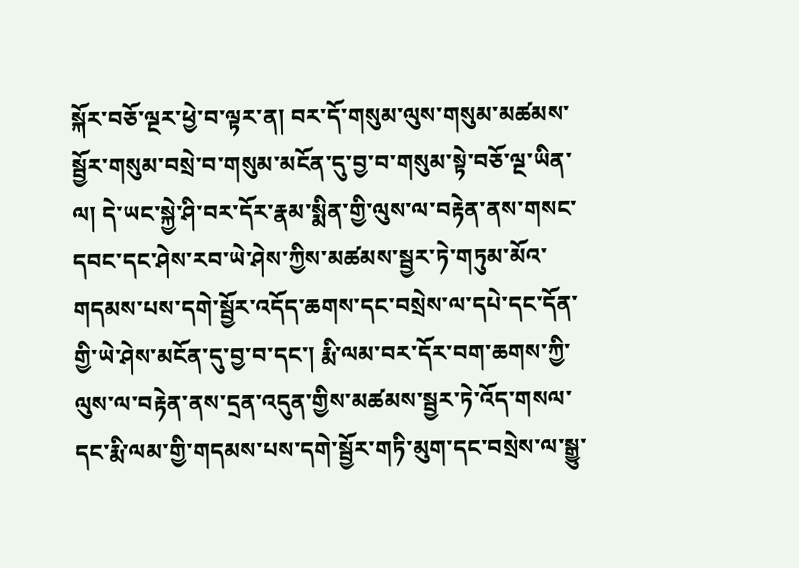སྐོར་བཅོ་ལྔར་ཕྱེ་བ་ལྟར་ན། བར་དོ་གསུམ་ལུས་གསུམ་མཚམས་སྦྱོར་གསུམ་བསྲེ་བ་གསུམ་མངོན་དུ་བྱ་བ་གསུམ་སྟེ་བཅོ་ལྔ་ཡིན་ལ། དེ་ཡང་སྐྱེ་ཤི་བར་དོར་རྣམ་སྨིན་གྱི་ལུས་ལ་བརྟེན་ནས་གསང་དབང་དང་ཤེས་རབ་ཡེ་ཤེས་ཀྱིས་མཚམས་སྦྱར་ཏེ་གཏུམ་མོའ་གདམས་པས་དགེ་སྦྱོར་འདོད་ཆགས་དང་བསྲེས་ལ་དཔེ་དང་དོན་གྱི་ཡེ་ཤེས་མངོན་དུ་བྱ་བ་དང་། རྨི་ལམ་བར་དོར་བག་ཆགས་ཀྱི་ལུས་ལ་བརྟེན་ནས་དྲན་འདུན་གྱིས་མཚམས་སྦྱར་ཏེ་འོད་གསལ་དང་རྨི་ལམ་གྱི་གདམས་པས་དགེ་སྦྱོར་གཏི་མུག་དང་བསྲེས་ལ་སྒྱུ་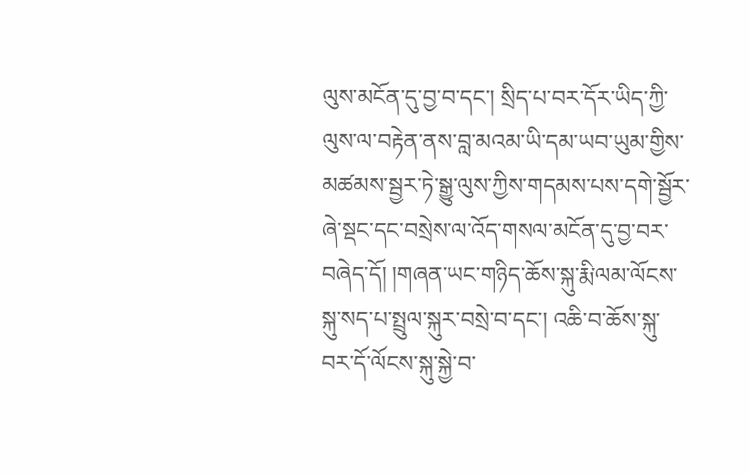ལུས་མངོན་དུ་བྱ་བ་དང་། སྲིད་པ་བར་དོར་ཡིད་ཀྱི་ལུས་ལ་བརྟེན་ནས་བླ་མའམ་ཡི་དམ་ཡབ་ཡུམ་གྱིས་མཚམས་སྦྱར་ཏེ་སྒྱུ་ལུས་ཀྱིས་གདམས་པས་དགེ་སྦྱོར་ཞེ་སྡང་དང་བསྲེས་ལ་འོད་གསལ་མངོན་དུ་བྱ་བར་བཞེད་དོ། །གཞན་ཡང་གཉིད་ཆོས་སྐུ་རྨི་ལམ་ལོངས་སྐུ་སད་པ་སྤྲུལ་སྐུར་བསྲེ་བ་དང་། འཆི་བ་ཆོས་སྐུ་བར་དོ་ལོངས་སྐུ་སྐྱེ་བ་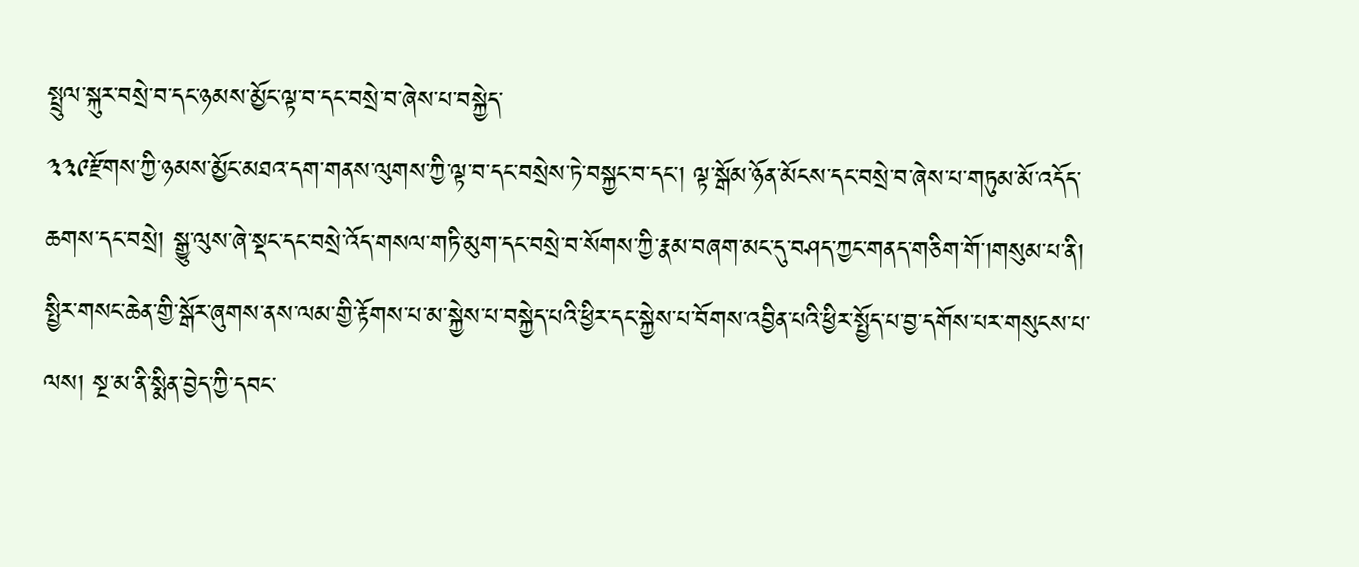སྤྲུལ་སྐུར་བསྲེ་བ་དང་ཉམས་མྱོང་ལྟ་བ་དང་བསྲེ་བ་ཞེས་པ་བསྐྱེད་
༣༣༩རྫོགས་ཀྱི་ཉམས་མྱོང་མཐའ་དག་གནས་ལུགས་ཀྱི་ལྟ་བ་དང་བསྲེས་ཏེ་བསྐྱང་བ་དང་། ལྟ་སྒོམ་ཉོན་མོངས་དང་བསྲེ་བ་ཞེས་པ་གཏུམ་མོ་འདོད་ཆགས་དང་བསྲེ། སྒྱུ་ལུས་ཞེ་སྡང་དང་བསྲེ་འོད་གསལ་གཏི་མུག་དང་བསྲེ་བ་སོགས་ཀྱི་རྣམ་བཞག་མང་དུ་བཤད་ཀྱང་གནད་གཅིག་གོ་།གསུམ་པ་ནི། སྤྱིར་གསང་ཆེན་གྱི་སྒོར་ཞུགས་ནས་ལམ་གྱི་རྟོགས་པ་མ་སྐྱེས་པ་བསྐྱེད་པའི་ཕྱིར་དང་སྐྱེས་པ་བོགས་འབྱིན་པའི་ཕྱིར་སྤྱོད་པ་བྱ་དགོས་པར་གསུངས་པ་ལས། སྔ་མ་ནི་སྨིན་བྱེད་ཀྱི་དབང་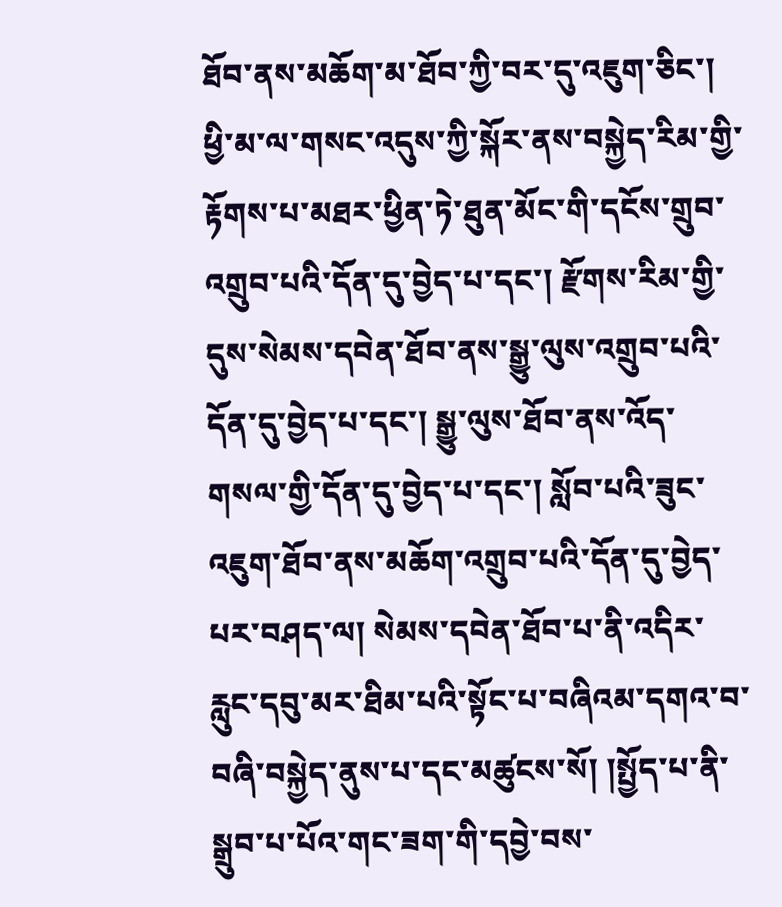ཐོབ་ནས་མཆོག་མ་ཐོབ་ཀྱི་བར་དུ་འཇུག་ཅིང་། ཕྱི་མ་ལ་གསང་འདུས་ཀྱི་སྐོར་ནས་བསྐྱེད་རིམ་གྱི་རྟོགས་པ་མཐར་ཕྱིན་ཏེ་ཐུན་མོང་གི་དངོས་གྲུབ་འགྲུབ་པའི་དོན་དུ་བྱེད་པ་དང་། རྫོགས་རིམ་གྱི་དུས་སེམས་དབེན་ཐོབ་ནས་སྒྱུ་ལུས་འགྲུབ་པའི་དོན་དུ་བྱེད་པ་དང་། སྒྱུ་ལུས་ཐོབ་ནས་འོད་གསལ་གྱི་དོན་དུ་བྱེད་པ་དང་། སློབ་པའི་ཟུང་འཇུག་ཐོབ་ནས་མཆོག་འགྲུབ་པའི་དོན་དུ་བྱེད་པར་བཤད་ལ། སེམས་དབེན་ཐོབ་པ་ནི་འདིར་རླུང་དབུ་མར་ཐིམ་པའི་སྟོང་པ་བཞིའམ་དགའ་བ་བཞི་བསྐྱེད་ནུས་པ་དང་མཚུངས་སོ། །སྤྱོད་པ་ནི་སྒྲུབ་པ་པོའ་གང་ཟག་གི་དབྱེ་བས་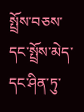སྤྲོས་བཅས་དང་སྤྲོས་མེད་དང་ཤིན་ཏུ་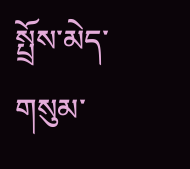སྤྲོས་མེད་གསུམ་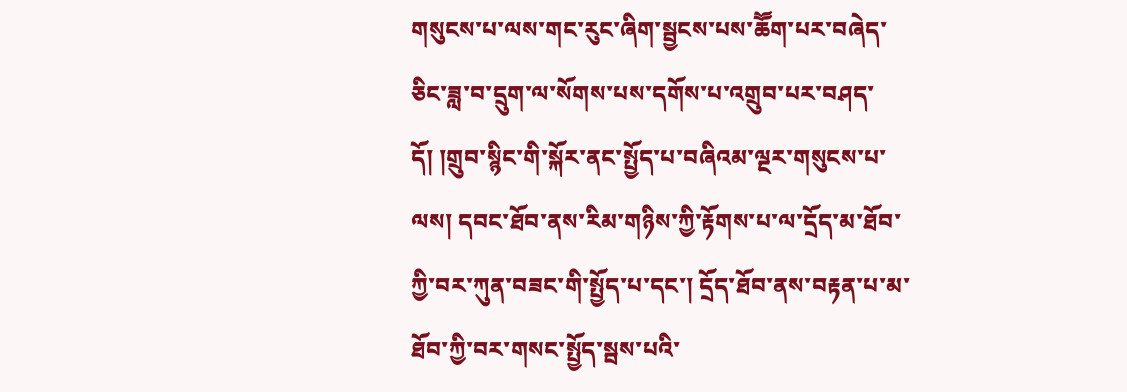གསུངས་པ་ལས་གང་རུང་ཞིག་སྦྱངས་པས་ཆཽག་པར་བཞེད་ཅིང་ཟླ་བ་དྲུག་ལ་སོགས་པས་དགོས་པ་འགྲུབ་པར་བཤད་དོ། །གྲུབ་སྙིང་གི་སྐོར་ནང་སྤྱོད་པ་བཞིའམ་ལྔར་གསུངས་པ་ལས། དབང་ཐོབ་ནས་རིམ་གཉིས་ཀྱི་རྟོགས་པ་ལ་དྲོད་མ་ཐོབ་ཀྱི་བར་ཀུན་བཟང་གི་སྤྱོད་པ་དང་། དྲོད་ཐོབ་ནས་བརྟན་པ་མ་ཐོབ་ཀྱི་བར་གསང་སྤྱོད་སྦས་པའི་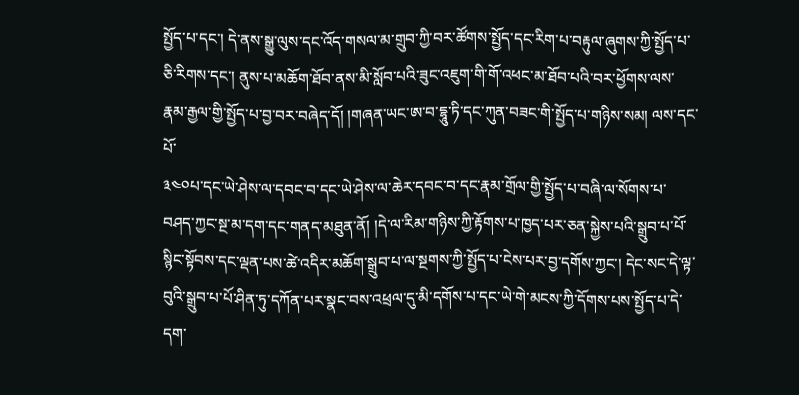སྤྱོད་པ་དང་། དེ་ནས་སྒྱུ་ལུས་དང་འོད་གསལ་མ་གྲུབ་ཀྱི་བར་ཚོགས་སྤྱོད་དང་རིག་པ་བརྟུལ་ཞུགས་ཀྱི་སྤྱོད་པ་ཅི་རིགས་དང་། ནུས་པ་མཆོག་ཐོབ་ནས་མི་སློབ་པའི་ཟུང་འཇུག་གི་གོ་འཕང་མ་ཐོབ་པའི་བར་ཕྱོགས་ལས་རྣམ་རྒྱལ་གྱི་སྤྱོད་པ་བྱ་བར་བཞེད་དོ། །གཞན་ཡང་ཨ་བ་དྷཱུ་ཏི་དང་ཀུན་བཟང་གི་སྤྱོད་པ་གཉིས་སམ། ལས་དང་པོ་
༣༤༠པ་དང་ཡེ་ཤེས་ལ་དབང་བ་དང་ཡེ་ཤེས་ལ་ཆེར་དབང་བ་དང་རྣམ་གྲོལ་གྱི་སྤྱོད་པ་བཞི་ལ་སོགས་པ་བཤད་ཀྱང་སྔ་མ་དག་དང་གནད་མཐུན་ནོ། །དེ་ལ་རིམ་གཉིས་ཀྱི་རྟོགས་པ་ཁྱད་པར་ཅན་སྐྱེས་པའི་སྒྲུབ་པ་པོ་སྙིང་སྟོབས་དང་ལྡན་པས་ཚེ་འདིར་མཆོག་སྒྲུབ་པ་ལ་སྔགས་ཀྱི་སྤྱོད་པ་ངེས་པར་བྱ་དགོས་ཀྱང་། དེང་སང་དེ་ལྟ་བུའི་སྒྲུབ་པ་པོ་ཤིན་ཏུ་དཀོན་པར་སྣང་བས་འཕྲལ་དུ་མི་དགོས་པ་དང་ཡེ་གེ་མངས་ཀྱི་དོགས་པས་སྤྱོད་པ་དེ་དག་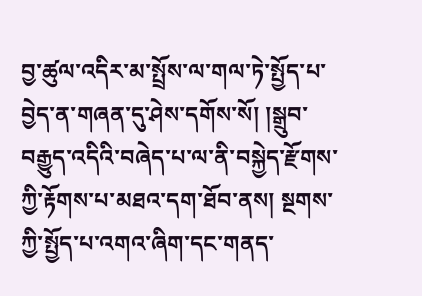བྱ་ཚུལ་འདིར་མ་སྤྲོས་ལ་གལ་ཏེ་སྤྱོད་པ་བྱེད་ན་གཞན་དུ་ཤེས་དགོས་སོ། །སྒྲུབ་བརྒྱུད་འདིའི་བཞེད་པ་ལ་ནི་བསྐྱེད་རྫོགས་ཀྱི་རྟོགས་པ་མཐའ་དག་ཐོབ་ནས། སྔགས་ཀྱི་སྤྱོད་པ་འགའ་ཞིག་དང་གནད་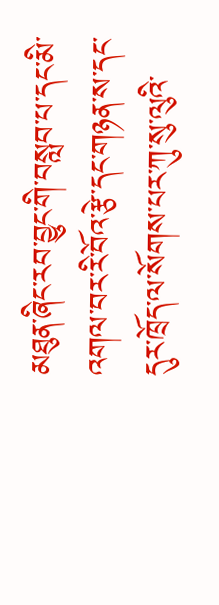མཐུན་ཞིང་རབ་བྱུང་གི་བསླབ་པ་དང་མི་འགལ་བར་རི་བོའ་རྩེ་དང་གཉན་ས་དང་དུར་ཁྲོད་ལ་སོགས་པར་ཀུ་སུ་ལུའི་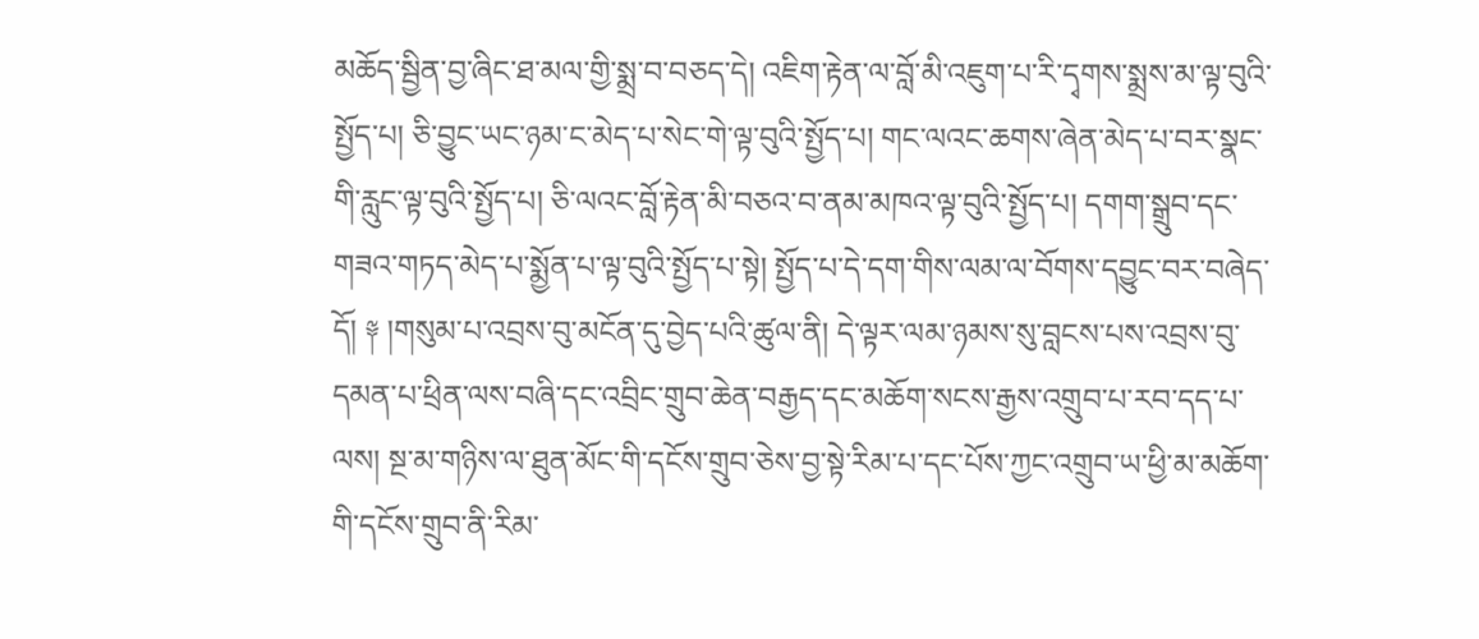མཆོད་སྦྱིན་བྱ་ཞིང་ཐ་མལ་གྱི་སྨྲ་བ་བཅད་དེ། འཇིག་རྟེན་ལ་བློ་མི་འཇུག་པ་རི་དྭགས་སྨྲས་མ་ལྟ་བུའི་སྤྱོད་པ། ཅི་བྱུང་ཡང་ཉམ་ང་མེད་པ་སེང་གེ་ལྟ་བུའི་སྤྱོད་པ། གང་ལའང་ཆགས་ཞེན་མེད་པ་བར་སྣང་གི་རླུང་ལྟ་བུའི་སྤྱོད་པ། ཅི་ལའང་བློ་རྟེན་མི་བཅའ་བ་ནམ་མཁའ་ལྟ་བུའི་སྤྱོད་པ། དགག་སྒྲུབ་དང་གཟའ་གཏད་མེད་པ་སྨྱོན་པ་ལྟ་བུའི་སྤྱོད་པ་སྟེ། སྤྱོད་པ་དེ་དག་གིས་ལམ་ལ་བོགས་དབྱུང་བར་བཞེད་དོ། ༈ །གསུམ་པ་འབྲས་བུ་མངོན་དུ་བྱེད་པའི་ཚུལ་ནི། དེ་ལྟར་ལམ་ཉམས་སུ་བླངས་པས་འབྲས་བུ་དམན་པ་ཕྲིན་ལས་བཞི་དང་འབྲིང་གྲུབ་ཆེན་བརྒྱད་དང་མཆོག་སངས་རྒྱས་འགྲུབ་པ་རབ་དད་པ་ལས། སྔ་མ་གཉིས་ལ་ཐུན་མོང་གི་དངོས་གྲུབ་ཅེས་བྱ་སྟེ་རིམ་པ་དང་པོས་ཀྱང་འགྲུབ་ཡ་ཕྱི་མ་མཆོག་གི་དངོས་གྲུབ་ནི་རིམ་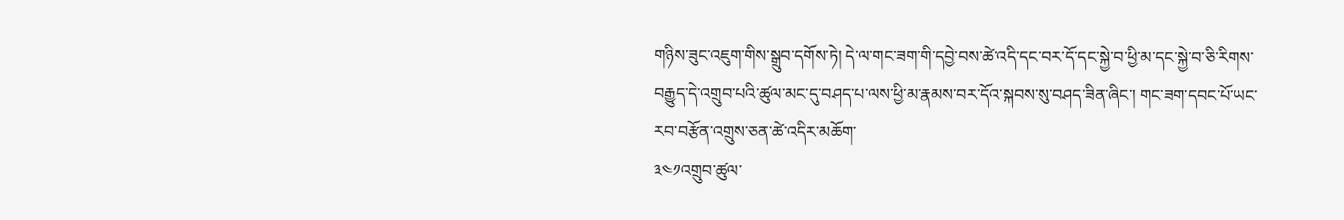གཉིས་ཟུང་འཇུག་གིས་སྒྲུབ་དགོས་ཏེ། དེ་ལ་གང་ཟག་གི་དབྱེ་བས་ཚེ་འདི་དང་བར་དོ་དང་སྐྱེ་བ་ཕྱི་མ་དང་སྐྱེ་བ་ཅི་རིགས་བརྒྱུད་དེ་འགྲུབ་པའི་ཚུལ་མང་དུ་བཤད་པ་ལས་ཕྱི་མ་རྣམས་བར་དོའ་སྐབས་སུ་བཤད་ཟིན་ཞིང་། གང་ཟག་དབང་པོ་ཡང་རབ་བརྩོན་འགྲུས་ཅན་ཚེ་འདིར་མཆོག་
༣༤༡འགྲུབ་ཚུལ་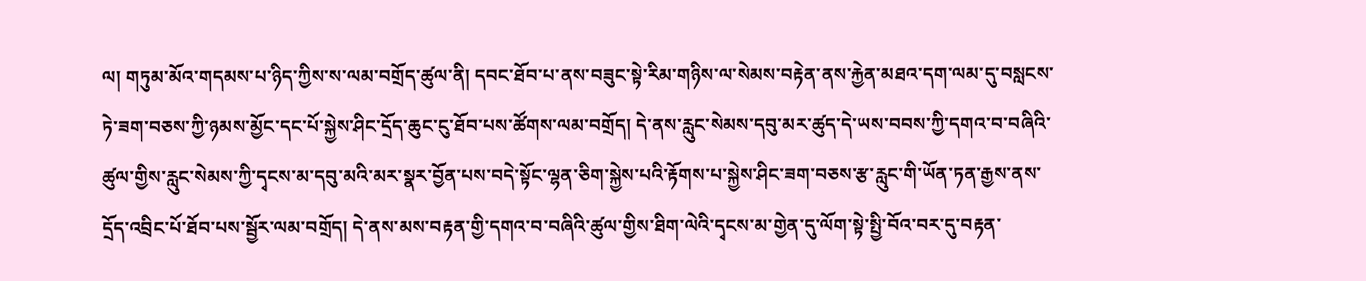ལ། གཏུམ་མོའ་གདམས་པ་ཉིད་ཀྱིས་ས་ལམ་བགྲོད་ཚུལ་ནི། དབང་ཐོབ་པ་ནས་བཟུང་སྟེ་རིམ་གཉིས་ལ་སེམས་བརྟེན་ནས་རྐྱེན་མཐའ་དག་ལམ་དུ་བསླངས་ཏེ་ཟག་བཅས་ཀྱི་ཉམས་མྱོང་དང་པོ་སྐྱེས་ཤིང་དྲོད་ཆུང་ངུ་ཐོབ་པས་ཚོགས་ལམ་བགྲོད། དེ་ནས་རླུང་སེམས་དབུ་མར་ཚུད་དེ་ཡས་བབས་ཀྱི་དགའ་བ་བཞིའི་ཚུལ་གྱིས་རླུང་སེམས་ཀྱི་དྭངས་མ་དབུ་མའི་མར་སྣར་བྱོན་པས་བདེ་སྟོང་ལྷན་ཅིག་སྐྱེས་པའི་རྟོགས་པ་སྐྱེས་ཤིང་ཟག་བཅས་རྩ་རླུང་གི་ཡོན་ཏན་རྒྱས་ནས་དྲོད་འབྲིང་པོ་ཐོབ་པས་སྦྱོར་ལམ་བགྲོད། དེ་ནས་མས་བརྟན་གྱི་དགའ་བ་བཞིའི་ཚུལ་གྱིས་ཐིག་ལེའི་དྭངས་མ་གྱེན་དུ་ལོག་སྟེ་སྤྱི་བོའ་བར་དུ་བརྟན་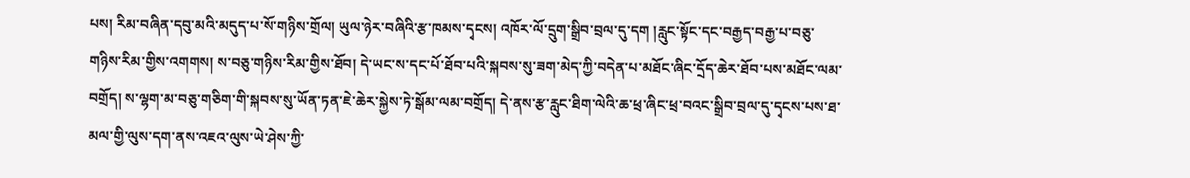པས། རིམ་བཞིན་དབུ་མའི་མདུད་པ་སོ་གཉིས་གྲོལ། ཡུལ་ཉེར་བཞིའི་རྩ་ཁམས་དྭངས། འཁོར་ལོ་དྲུག་སྒྲིབ་བྲལ་དུ་དག །རླུང་སྟོང་དང་བརྒྱད་བརྒྱ་པ་བཅུ་གཉིས་རིམ་གྱིས་འགགས། ས་བཅུ་གཉིས་རིམ་གྱིས་ཐོབ། དེ་ཡང་ས་དང་པོ་ཐོབ་པའི་སྐབས་སུ་ཟག་མེད་ཀྱི་བདེན་པ་མཐོང་ཞིང་དྲོད་ཆེར་ཐོབ་པས་མཐོང་ལམ་བགྲོད། ས་ལྷག་མ་བཅུ་གཅིག་གི་སྐབས་སུ་ཡོན་ཏན་ཇེ་ཆེར་སྐྱེས་ཏེ་སྒོམ་ལམ་བགྲོད། དེ་ནས་རྩ་རླུང་ཐིག་ལེའི་ཆ་ཕྲ་ཞིང་ཕྲ་བའང་སྒྲིབ་བྲལ་དུ་དྭངས་པས་ཐ་མལ་གྱི་ལུས་དག་ནས་འཇའ་ལུས་ཡེ་ཤེས་ཀྱི་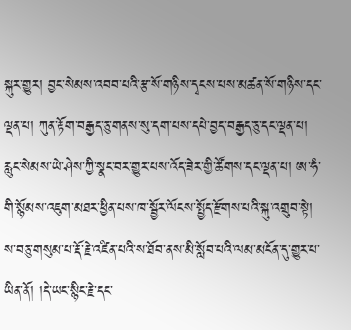སྐུར་གྱུར། བྱང་སེམས་འབབ་པའི་རྩ་སོ་གཉིས་དྭངས་པས་མཚན་སོ་གཉིས་དང་ལྡན་པ། ཀུན་རྟོག་བརྒྱད་ཅུ་གནས་སུ་དག་པས་དཔེ་བྱད་བརྒྱད་ཅུ་དང་ལྡན་པ། རླུང་སེམས་ཡེ་ཤེས་ཀྱི་སྣང་བར་གྱུར་པས་འོད་ཟེར་གྱི་ཚོགས་དང་ལྡན་པ། ཨ་ཧཾ་གི་སྙོམས་འཇུག་མཐར་ཕྱིན་པས་ཁ་སྦྱོར་ལོངས་སྤྱོད་རྫོགས་པའི་སྐུ་འགྲུབ་སྟེ། ས་བཅུ་གསུམ་པ་རྡོ་རྗེ་འཛིན་པའི་ས་ཐོབ་ནས་མི་སློབ་པའི་ལམ་མངོན་དུ་གྱུར་པ་ཡིན་ནོ། །དེ་ཡང་སྙིང་རྗེ་དང་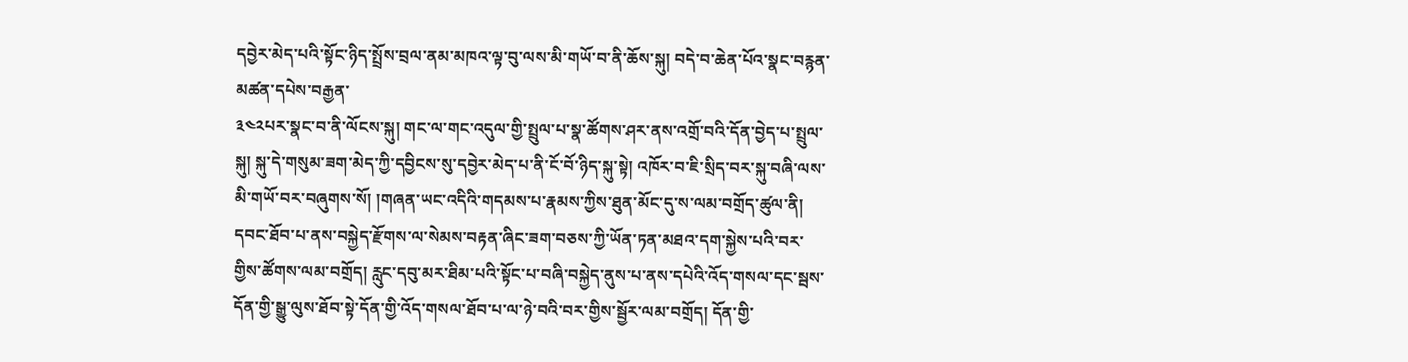དབྱེར་མེད་པའི་སྟོང་ཉིད་སྤྲོས་བྲལ་ནམ་མཁའ་ལྟ་བུ་ལས་མི་གཡོ་བ་ནི་ཆོས་སྐུ། བདེ་བ་ཆེན་པོའ་སྣང་བརྙན་མཚན་དཔེས་བརྒྱན་
༣༤༢པར་སྣང་བ་ནི་ལོངས་སྐུ། གང་ལ་གང་འདུལ་གྱི་སྤྲུལ་པ་སྣ་ཚོགས་ཤར་ནས་འགྲོ་བའི་དོན་བྱེད་པ་སྤྲུལ་སྐུ། སྐུ་དེ་གསུམ་ཟག་མེད་ཀྱི་དབྱིངས་སུ་དབྱེར་མེད་པ་ནི་ངོ་བོ་ཉིད་སྐུ་སྟེ། འཁོར་བ་ཇི་སྲིད་བར་སྐུ་བཞི་ལས་མི་གཡོ་བར་བཞུགས་སོ། །གཞན་ཡང་འདིའི་གདམས་པ་རྣམས་ཀྱིས་ཐུན་མོང་དུ་ས་ལམ་བགྲོད་ཚུལ་ནི། དབང་ཐོབ་པ་ནས་བསྐྱེད་རྫོགས་ལ་སེམས་བརྟན་ཞིང་ཟག་བཅས་ཀྱི་ཡོན་ཏན་མཐའ་དག་སྐྱེས་པའི་བར་གྱིས་ཚོགས་ལམ་བགྲོད། རླུང་དབུ་མར་ཐིམ་པའི་སྟོང་པ་བཞི་བསྐྱེད་ནུས་པ་ནས་དཔེའི་འོད་གསལ་དང་སྦས་དོན་གྱི་སྒྱུ་ལུས་ཐོབ་སྟེ་དོན་གྱི་འོད་གསལ་ཐོབ་པ་ལ་ཉེ་བའི་བར་གྱིས་སྦྱོར་ལམ་བགྲོད། དོན་གྱི་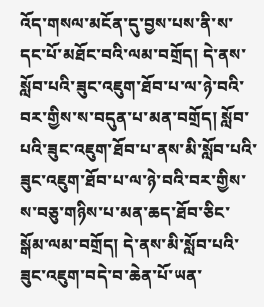འོད་གསལ་མངོན་དུ་བྱས་པས་ནི་ས་དང་པོ་མཐོང་བའི་ལམ་བགྲོད། དེ་ནས་སློབ་པའི་ཟུང་འཇུག་ཐོབ་པ་ལ་ཉེ་བའི་བར་གྱིས་ས་བདུན་པ་མན་བགྲོད། སློབ་པའི་ཟུང་འཇུག་ཐོབ་པ་ནས་མི་སློབ་པའི་ཟུང་འཇུག་ཐོབ་པ་ལ་ཉེ་བའི་བར་གྱིས་ས་བཅུ་གཉིས་པ་མན་ཆད་ཐོབ་ཅིང་སྒོམ་ལམ་བགྲོད། དེ་ནས་མི་སློབ་པའི་ཟུང་འཇུག་བདེ་བ་ཆེན་པོ་ཡན་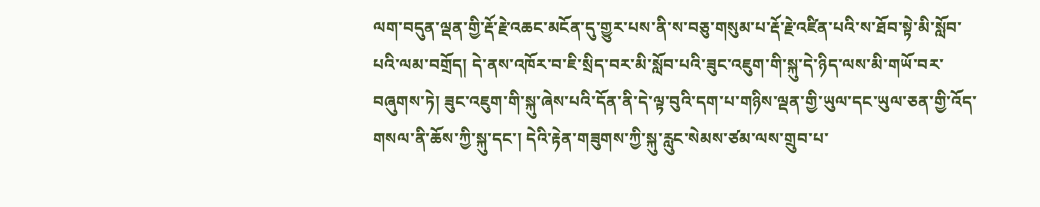ལག་བདུན་ལྡན་གྱི་རྡོ་རྗེ་འཆང་མངོན་དུ་གྱུར་པས་ནི་ས་བཅུ་གསུམ་པ་རྡོ་རྗེ་འཛིན་པའི་ས་ཐོབ་སྟེ་མི་སློབ་པའི་ལམ་བགྲོད། དེ་ནས་འཁོར་བ་ཇི་སྲིད་བར་མི་སློབ་པའི་ཟུང་འཇུག་གི་སྐུ་དེ་ཉིད་ལས་མི་གཡོ་བར་བཞུགས་ཏེ། ཟུང་འཇུག་གི་སྐུ་ཞེས་པའི་དོན་ནི་དེ་ལྟ་བུའི་དག་པ་གཉིས་ལྡན་གྱི་ཡུལ་དང་ཡུལ་ཅན་གྱི་འོད་གསལ་ནི་ཆོས་ཀྱི་སྐུ་དང་། དེའི་རྟེན་གཟུགས་ཀྱི་སྐུ་རླུང་སེམས་ཙམ་ལས་གྲུབ་པ་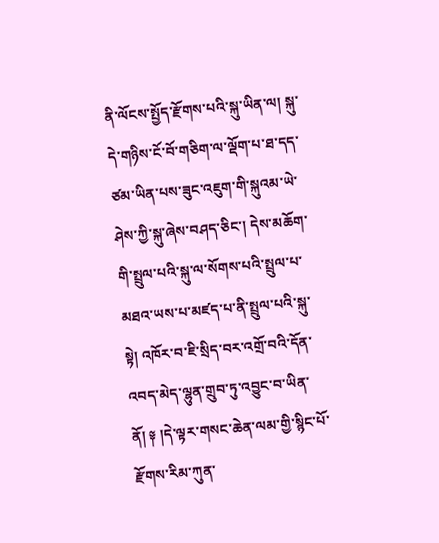ནི་ལོངས་སྤྱོད་རྫོགས་པའི་སྐུ་ཡིན་ལ། སྐུ་དེ་གཉིས་ངོ་བོ་གཅིག་ལ་ལྡོག་པ་ཐ་དད་ཙམ་ཡིན་པས་ཟུང་འཇུག་གི་སྐུའམ་ཡེ་ཤེས་ཀྱི་སྐུ་ཞེས་བཤད་ཅིང་། དེས་མཆོག་གི་སྤྲུལ་པའི་སྐུ་ལ་སོགས་པའི་སྤྲུལ་པ་མཐའ་ཡས་པ་མཛད་པ་ནི་སྤྲུལ་པའི་སྐུ་སྟེ། འཁོར་བ་ཇི་སྲིད་བར་འགྲོ་བའི་དོན་འབད་མེད་ལྷུན་གྲུབ་ཏུ་འབྱུང་བ་ཡིན་ནོ། ༈ །དེ་ལྟར་གསང་ཆེན་ལམ་གྱི་སྙིང་པོ་རྫོགས་རིམ་ཀུན་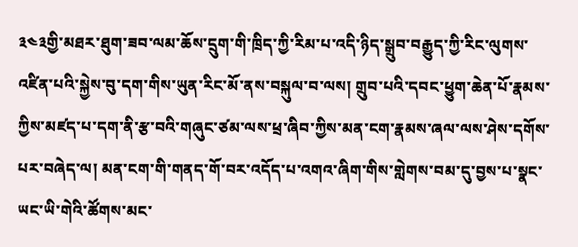༣༤༣གྱི་མཐར་ཐུག་ཟབ་ལམ་ཆོས་དྲུག་གི་ཁྲིད་ཀྱི་རིམ་པ་འདི་ཉིད་སྒྲུབ་བརྒྱུད་ཀྱི་རིང་ལུགས་འཛིན་པའི་སྐྱེས་བུ་དག་གིས་ཡུན་རིང་མོ་ནས་བསྐུལ་བ་ལས། གྲུབ་པའི་དབང་ཕྱུག་ཆེན་པོ་རྣམས་ཀྱིས་མཛད་པ་དག་ནི་རྩ་བའི་གཞུང་ཙམ་ལས་ཕྲ་ཞིབ་ཀྱིས་མན་ངག་རྣམས་ཞལ་ལས་ཤེས་དགོས་པར་བཞེད་ལ། མན་ངག་གི་གནད་གོ་བར་འདོད་པ་འགའ་ཞིག་གིས་གླེགས་བམ་དུ་བྱས་པ་སྣང་ཡང་ཡི་གེའི་ཚོགས་མང་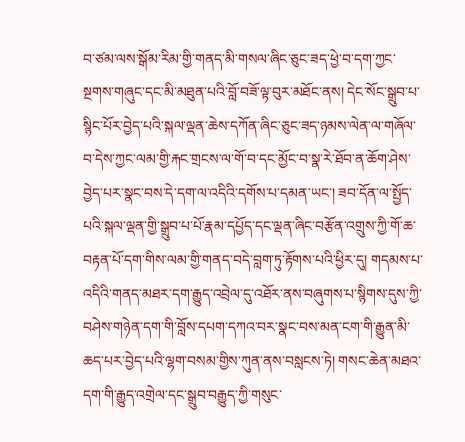བ་ཙམ་ལས་སྒོམ་རིམ་གྱི་གནད་མི་གསལ་ཞིང་ཅུང་ཟད་ཕྱེ་བ་དག་ཀྱང་སྔགས་གཞུང་དང་མི་མཐུན་པའི་བློ་བཟོ་ལྟ་བུར་མཐོང་ནས། དེང་སོང་སྒྲུབ་པ་སྙིང་པོར་བྱེད་པའི་སྐལ་ལྡན་ཆེས་དཀོན་ཞིང་ཅུང་ཟད་ཉམས་ལེན་ལ་གཞོལ་བ་དེས་ཀྱང་ལམ་གྱི་རྐང་གྲངས་ལ་གོ་བ་དང་མྱོང་བ་སྣ་རེ་ཐོབ་ན་ཆོག་ཤེས་བྱེད་པར་སྣང་བས་དེ་དག་ལ་འདིའི་དགོས་པ་དམན་ཡང་། ཟབ་དོན་ལ་སྤྱོད་པའི་སྐལ་ལྡན་གྱི་སྒྲུབ་པ་པོ་རྣམ་དཔྱོད་དང་ལྡན་ཞིང་བརྩོན་འགྲུས་ཀྱི་གོ་ཆ་བརྟན་པོ་དག་གིས་ལམ་གྱི་གནད་བདེ་བླག་ཏུ་རྟོགས་པའི་ཕྱིར་དུ། གདམས་པ་འདིའི་གནད་མཐར་དག་རྒྱུད་འབྲེལ་དུ་འཐོར་ནས་བཞུགས་པ་སྙིགས་དུས་ཀྱི་བཤེས་གཉེན་དག་གི་བློས་དཔག་དཀའ་བར་སྣང་བས་མན་ངག་གི་རྒྱུན་མི་ཆད་པར་བྱེད་པའི་ལྷག་བསམ་གྱིས་ཀུན་ནས་བསླངས་ཏེ། གསང་ཆེན་མཐའ་དག་གི་རྒྱུད་འགྲེལ་དང་སྒྲུབ་བརྒྱུད་ཀྱི་གསུང་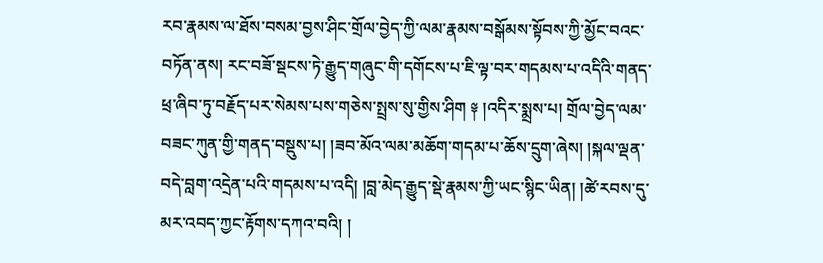རབ་རྣམས་ལ་ཐོས་བསམ་བྱས་ཤིང་གྲོལ་བྱེད་ཀྱི་ལམ་རྣམས་བསྒོམས་སྟོབས་ཀྱི་མྱོང་བའང་བཏོན་ནས། རང་བཟོ་སྡངས་ཏེ་རྒྱུད་གཞུང་གི་དགོངས་པ་ཇི་ལྟ་བར་གདམས་པ་འདིའི་གནད་ཕྲ་ཞིབ་ཏུ་བརྗོད་པར་སེམས་པས་གཅེས་སྤྲས་སུ་གྱིས་ཤིག ༈ །འདིར་སྨྲས་པ། གྲོལ་བྱེད་ལམ་བཟང་ཀུན་གྱི་གནད་བསྡུས་པ། །ཟབ་མོའ་ལམ་མཆོག་གདམ་པ་ཆོས་དྲུག་ཞེས། །སྐལ་ལྡན་བདེ་བླག་འདྲེན་པའི་གདམས་པ་འདི། །བླ་མེད་རྒྱུད་སྡེ་རྣམས་ཀྱི་ཡང་སྙིང་ཡིན། །ཚེ་རབས་དུ་མར་འབད་ཀྱང་རྟོགས་དཀའ་བའི། །